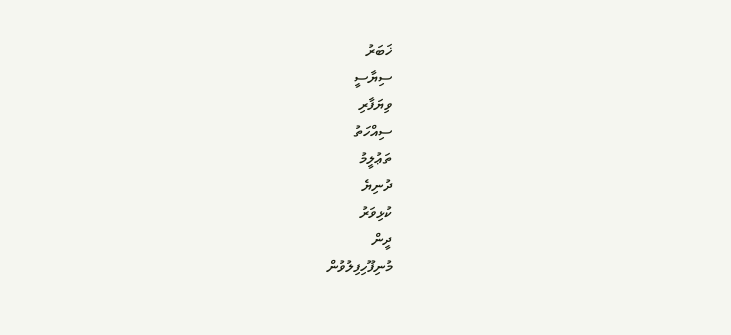ޚަބަރު
ސިޔާސީ
ވިޔަފާރި
ސިއްހަތު
ތަޢުލީމު
ދުނިޔެ
ކުޅިވަރު
ދީން
މުނިފޫހިފިލުވުން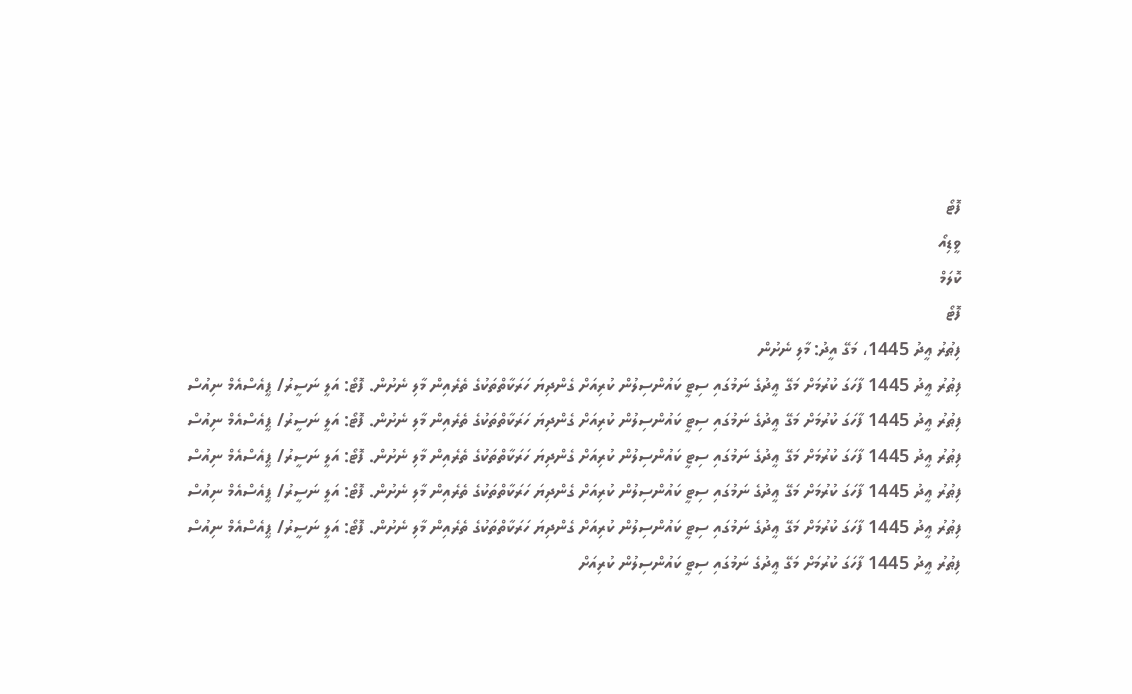ފޮޓޯ
ވީޑިއޯ
ކޮލަމް
ފޮޓޯ
ފިޠުރު ޢީދު 1445، މަގޭ އީދު: މާލި ނެށުން
ފިޠުރު ޢީދު 1445 ފާހަގަ ކުރުމަށް މަގޭ ޢީދުގެ ނަމުގައި ސިޓީ ކައުންސިލުން ކުރިއަށް ގެންދިޔަ ހަރަކާތްތަކުގެ ތެރެއިން މާލި ނެށުން. ފޮޓޯ: އަލީ ނަސީރު/ ޕީއެސްއެމް ނިއުސް
ފިޠުރު ޢީދު 1445 ފާހަގަ ކުރުމަށް މަގޭ ޢީދުގެ ނަމުގައި ސިޓީ ކައުންސިލުން ކުރިއަށް ގެންދިޔަ ހަރަކާތްތަކުގެ ތެރެއިން މާލި ނެށުން. ފޮޓޯ: އަލީ ނަސީރު/ ޕީއެސްއެމް ނިއުސް
ފިޠުރު ޢީދު 1445 ފާހަގަ ކުރުމަށް މަގޭ ޢީދުގެ ނަމުގައި ސިޓީ ކައުންސިލުން ކުރިއަށް ގެންދިޔަ ހަރަކާތްތަކުގެ ތެރެއިން މާލި ނެށުން. ފޮޓޯ: އަލީ ނަސީރު/ ޕީއެސްއެމް ނިއުސް
ފިޠުރު ޢީދު 1445 ފާހަގަ ކުރުމަށް މަގޭ ޢީދުގެ ނަމުގައި ސިޓީ ކައުންސިލުން ކުރިއަށް ގެންދިޔަ ހަރަކާތްތަކުގެ ތެރެއިން މާލި ނެށުން. ފޮޓޯ: އަލީ ނަސީރު/ ޕީއެސްއެމް ނިއުސް
ފިޠުރު ޢީދު 1445 ފާހަގަ ކުރުމަށް މަގޭ ޢީދުގެ ނަމުގައި ސިޓީ ކައުންސިލުން ކުރިއަށް ގެންދިޔަ ހަރަކާތްތަކުގެ ތެރެއިން މާލި ނެށުން. ފޮޓޯ: އަލީ ނަސީރު/ ޕީއެސްއެމް ނިއުސް
ފިޠުރު ޢީދު 1445 ފާހަގަ ކުރުމަށް މަގޭ ޢީދުގެ ނަމުގައި ސިޓީ ކައުންސިލުން ކުރިއަށް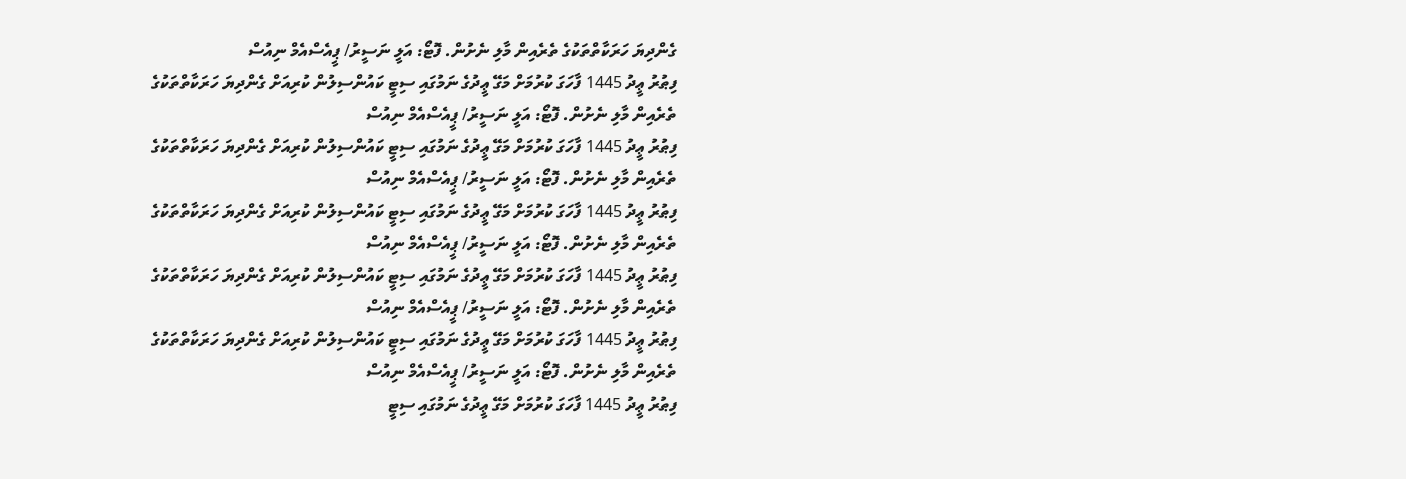ގެންދިޔަ ހަރަކާތްތަކުގެ ތެރެއިން މާލި ނެށުން. ފޮޓޯ: އަލީ ނަސީރު/ ޕީއެސްއެމް ނިއުސް
ފިޠުރު ޢީދު 1445 ފާހަގަ ކުރުމަށް މަގޭ ޢީދުގެ ނަމުގައި ސިޓީ ކައުންސިލުން ކުރިއަށް ގެންދިޔަ ހަރަކާތްތަކުގެ ތެރެއިން މާލި ނެށުން. ފޮޓޯ: އަލީ ނަސީރު/ ޕީއެސްއެމް ނިއުސް
ފިޠުރު ޢީދު 1445 ފާހަގަ ކުރުމަށް މަގޭ ޢީދުގެ ނަމުގައި ސިޓީ ކައުންސިލުން ކުރިއަށް ގެންދިޔަ ހަރަކާތްތަކުގެ ތެރެއިން މާލި ނެށުން. ފޮޓޯ: އަލީ ނަސީރު/ ޕީއެސްއެމް ނިއުސް
ފިޠުރު ޢީދު 1445 ފާހަގަ ކުރުމަށް މަގޭ ޢީދުގެ ނަމުގައި ސިޓީ ކައުންސިލުން ކުރިއަށް ގެންދިޔަ ހަރަކާތްތަކުގެ ތެރެއިން މާލި ނެށުން. ފޮޓޯ: އަލީ ނަސީރު/ ޕީއެސްއެމް ނިއުސް
ފިޠުރު ޢީދު 1445 ފާހަގަ ކުރުމަށް މަގޭ ޢީދުގެ ނަމުގައި ސިޓީ ކައުންސިލުން ކުރިއަށް ގެންދިޔަ ހަރަކާތްތަކުގެ ތެރެއިން މާލި ނެށުން. ފޮޓޯ: އަލީ ނަސީރު/ ޕީއެސްއެމް ނިއުސް
ފިޠުރު ޢީދު 1445 ފާހަގަ ކުރުމަށް މަގޭ ޢީދުގެ ނަމުގައި ސިޓީ ކައުންސިލުން ކުރިއަށް ގެންދިޔަ ހަރަކާތްތަކުގެ ތެރެއިން މާލި ނެށުން. ފޮޓޯ: އަލީ ނަސީރު/ ޕީއެސްއެމް ނިއުސް
ފިޠުރު ޢީދު 1445 ފާހަގަ ކުރުމަށް މަގޭ ޢީދުގެ ނަމުގައި ސިޓީ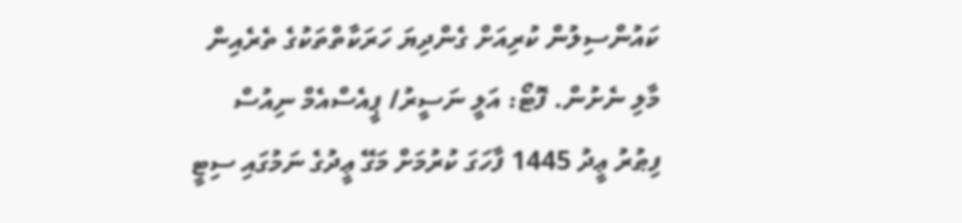ކައުންސިލުން ކުރިއަށް ގެންދިޔަ ހަރަކާތްތަކުގެ ތެރެއިން މާލި ނެށުން. ފޮޓޯ: އަލީ ނަސީރު/ ޕީއެސްއެމް ނިއުސް
ފިޠުރު ޢީދު 1445 ފާހަގަ ކުރުމަށް މަގޭ ޢީދުގެ ނަމުގައި ސިޓީ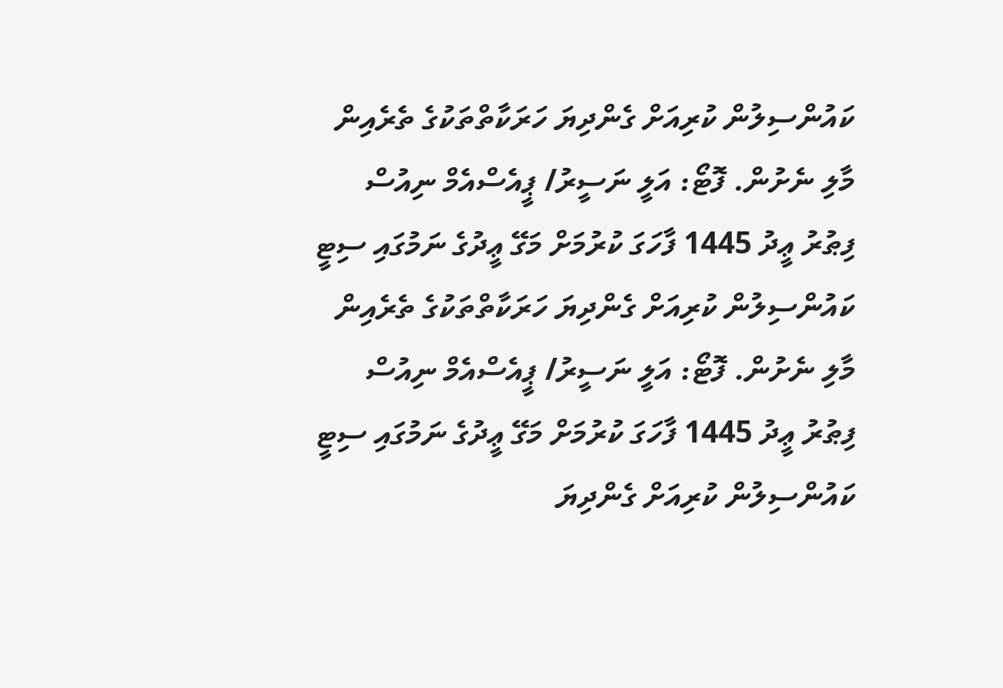ކައުންސިލުން ކުރިއަށް ގެންދިޔަ ހަރަކާތްތަކުގެ ތެރެއިން މާލި ނެށުން. ފޮޓޯ: އަލީ ނަސީރު/ ޕީއެސްއެމް ނިއުސް
ފިޠުރު ޢީދު 1445 ފާހަގަ ކުރުމަށް މަގޭ ޢީދުގެ ނަމުގައި ސިޓީ ކައުންސިލުން ކުރިއަށް ގެންދިޔަ ހަރަކާތްތަކުގެ ތެރެއިން މާލި ނެށުން. ފޮޓޯ: އަލީ ނަސީރު/ ޕީއެސްއެމް ނިއުސް
ފިޠުރު ޢީދު 1445 ފާހަގަ ކުރުމަށް މަގޭ ޢީދުގެ ނަމުގައި ސިޓީ ކައުންސިލުން ކުރިއަށް ގެންދިޔަ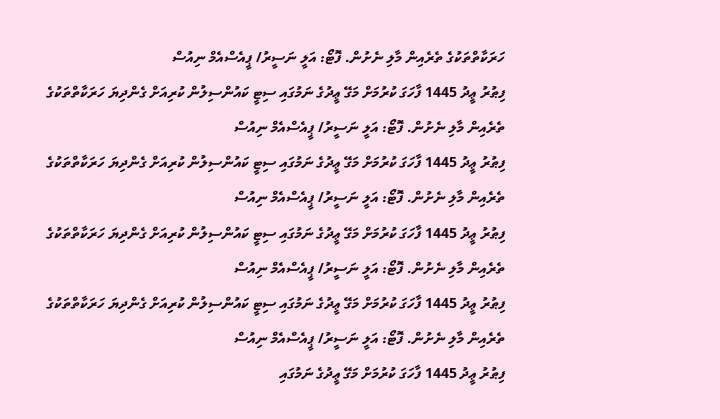ހަރަކާތްތަކުގެ ތެރެއިން މާލި ނެށުން. ފޮޓޯ: އަލީ ނަސީރު/ ޕީއެސްއެމް ނިއުސް
ފިޠުރު ޢީދު 1445 ފާހަގަ ކުރުމަށް މަގޭ ޢީދުގެ ނަމުގައި ސިޓީ ކައުންސިލުން ކުރިއަށް ގެންދިޔަ ހަރަކާތްތަކުގެ ތެރެއިން މާލި ނެށުން. ފޮޓޯ: އަލީ ނަސީރު/ ޕީއެސްއެމް ނިއުސް
ފިޠުރު ޢީދު 1445 ފާހަގަ ކުރުމަށް މަގޭ ޢީދުގެ ނަމުގައި ސިޓީ ކައުންސިލުން ކުރިއަށް ގެންދިޔަ ހަރަކާތްތަކުގެ ތެރެއިން މާލި ނެށުން. ފޮޓޯ: އަލީ ނަސީރު/ ޕީއެސްއެމް ނިއުސް
ފިޠުރު ޢީދު 1445 ފާހަގަ ކުރުމަށް މަގޭ ޢީދުގެ ނަމުގައި ސިޓީ ކައުންސިލުން ކުރިއަށް ގެންދިޔަ ހަރަކާތްތަކުގެ ތެރެއިން މާލި ނެށުން. ފޮޓޯ: އަލީ ނަސީރު/ ޕީއެސްއެމް ނިއުސް
ފިޠުރު ޢީދު 1445 ފާހަގަ ކުރުމަށް މަގޭ ޢީދުގެ ނަމުގައި ސިޓީ ކައުންސިލުން ކުރިއަށް ގެންދިޔަ ހަރަކާތްތަކުގެ ތެރެއިން މާލި ނެށުން. ފޮޓޯ: އަލީ ނަސީރު/ ޕީއެސްއެމް ނިއުސް
ފިޠުރު ޢީދު 1445 ފާހަގަ ކުރުމަށް މަގޭ ޢީދުގެ ނަމުގައި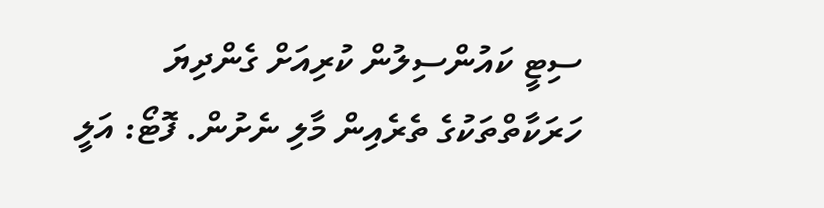ސިޓީ ކައުންސިލުން ކުރިއަށް ގެންދިޔަ ހަރަކާތްތަކުގެ ތެރެއިން މާލި ނެށުން. ފޮޓޯ: އަލީ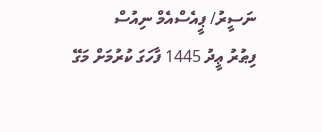ނަސީރު/ ޕީއެސްއެމް ނިއުސް
ފިޠުރު ޢީދު 1445 ފާހަގަ ކުރުމަށް މަގޭ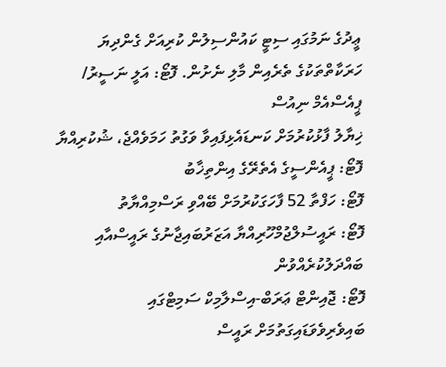ޢީދުގެ ނަމުގައި ސިޓީ ކައުންސިލުން ކުރިއަށް ގެންދިޔަ ހަރަކާތްތަކުގެ ތެރެއިން މާލި ނެށުން. ފޮޓޯ: އަލީ ނަސީރު/ ޕީއެސްއެމް ނިއުސް
ޚިޔާލު ފާޅުކުރުމަށް ކަނޑައެޅިފައިވާ ވަގުތު ހަމަވެއްޖެ، ޝުކުރިއްޔާ
ފޮޓޯ: ޕީއެންސީގެ އެތެރޭގެ އިންތިޚާބު
ފޮޓޯ: ހަފްތާ 52 ފާހަގަކުރުމަށް ބޭއްވި ރަސްމިއްޔާތު
ފޮޓޯ: ރައީސުލްޖުމްހޫރިއްޔާ އަޒަރުބައިޖާނުގެ ރައީސްއާއި ބައްދަލުކުރެއްވުން
ފޮޓޯ: ޖޮއިންޓް ޢަރަބް-އިސްލާމިކް ސަމިޓްގައި ބައިވެރިވެވަޑައިގަތުމަށް ރައީސް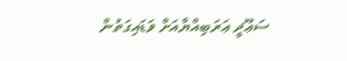ސަޢޫދީ ޢަރަބިއްޔާއަށް ވަޑައިގަތުން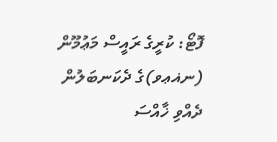ފޮޓޯ: ކުރީގެ ރައީސް މަޢުމޫން (ނޣޢވ)ގެ ދެކަނބަލުން ދެއްވި ޚާއްސަ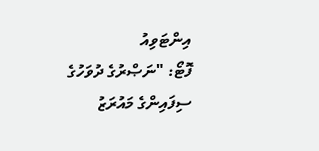އިންޓަވިއު
ފޮޓޯ: "ނަޞްރުގެ ދުވަހުގެ ސިފައިންގެ މައުރަޒު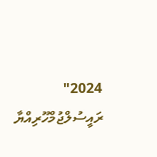2024" ރައީސުލްޖުމްހޫރިއްޔާ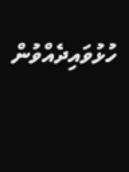ހުޅުވައިދެއްވުން